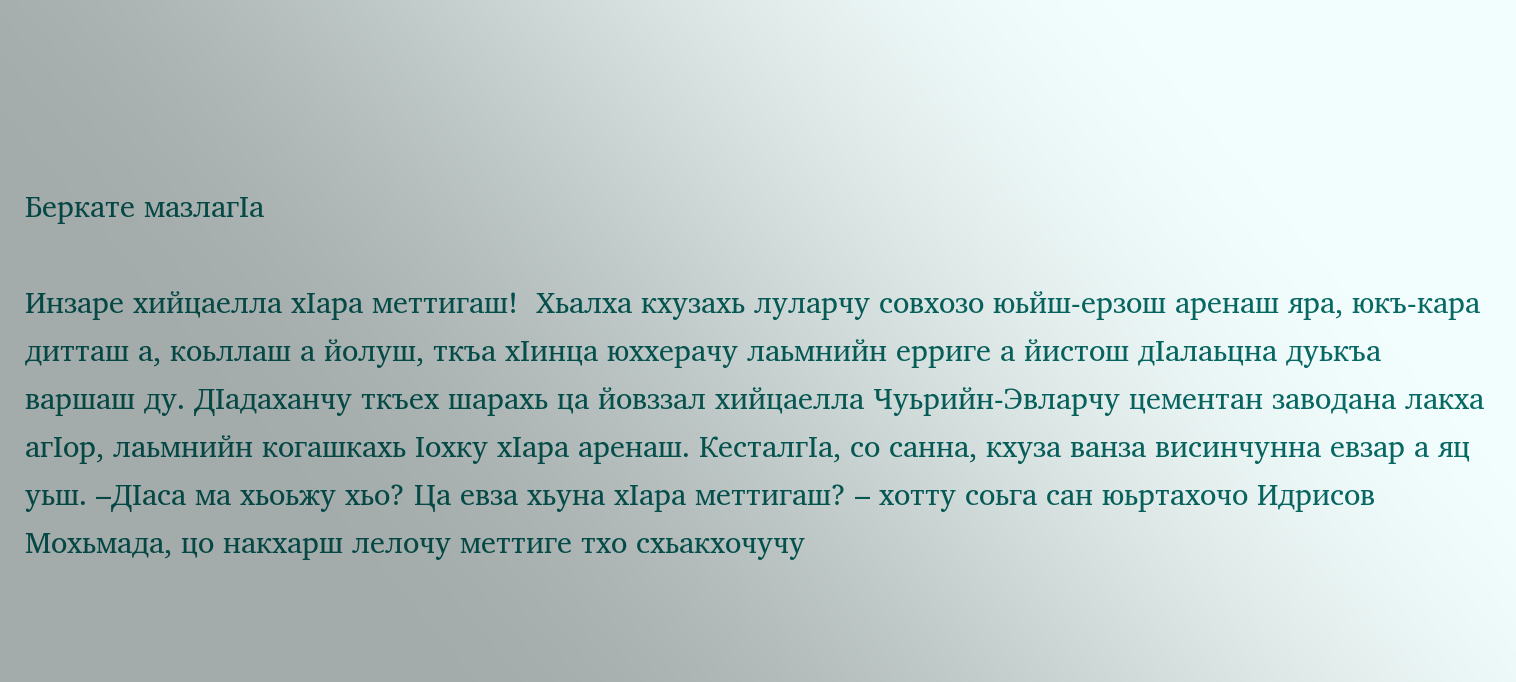Беркате мазлагIа

Инзаре хийцаелла хIара меттигаш!  Хьалха кхузахь луларчу совхозо юьйш-ерзош аренаш яра, юкъ-кара дитташ а, коьллаш а йолуш, ткъа хIинца юххерачу лаьмнийн ерриге а йистош дIалаьцна дуькъа варшаш ду. ДIадаханчу ткъех шарахь ца йовззал хийцаелла Чуьрийн-Эвларчу цементан заводана лакха агIор, лаьмнийн когашкахь Iохку хIара аренаш. КесталгIа, со санна, кхуза ванза висинчунна евзар а яц уьш. –ДIаса ма хьоьжу хьо? Ца евза хьуна хIара меттигаш? – хотту соьга сан юьртахочо Идрисов Мохьмада, цо накхарш лелочу меттиге тхо схьакхочучу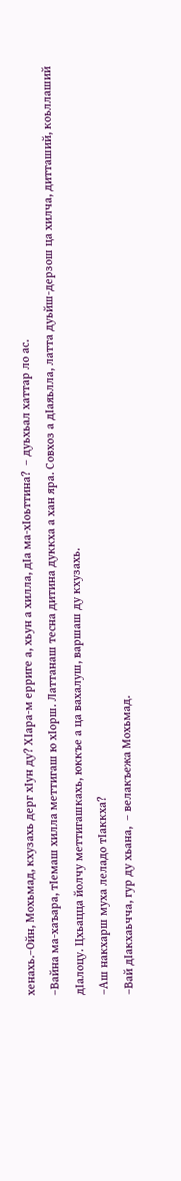хенахь.–Ойн, Мохьмад, кхузахь дерг хIун ду? ХIара-м ерриге а, хьун а хилла, дIа ма-хIоьттина?  – дуьхьал хаттар ло ас.
–Вайна ма-хаъара, тIемаш хилла меттигаш ю хIорш. Латтанаш тесна дитина дуккха а хан яра. Совхоз а дIаяьлла, латта дуьйш-дерзош ца хилча, дитташий, коьллаший дIалоцу. Цхьацца йолчу меттигашкахь, юккъе а ца вахалуш, варшаш ду кхузахь.
–Аш накхарш муха леладо тIаккха?
–Вай дIакхаьчча, гур ду хьана,  – велакъежа Мохьмад.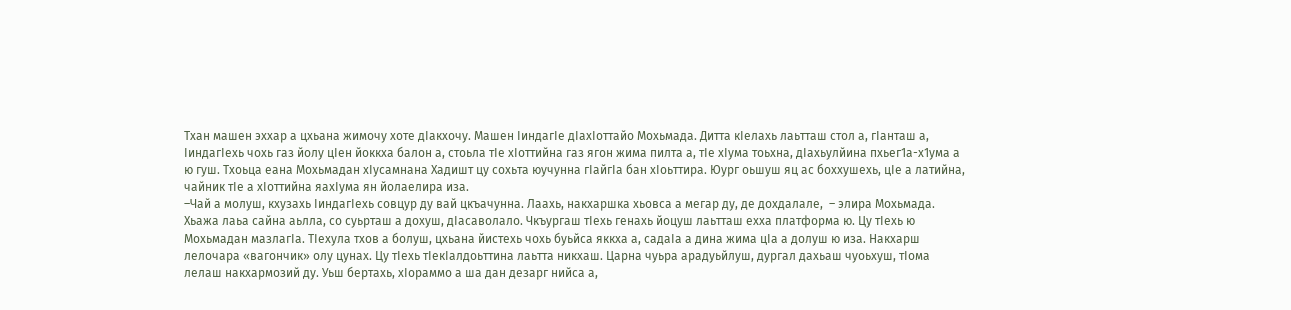Тхан машен эххар а цхьана жимочу хоте дIакхочу. Машен IиндагIе дIахIоттайо Мохьмада. Дитта кIелахь лаьтташ стол а, гIанташ а,  IиндагIехь чохь газ йолу цIен йоккха балон а, стоьла тIе хIоттийна газ ягон жима пилта а, тIе хIума тоьхна, дIахьулйина пхьег1а-х1ума а ю гуш. Тхоьца еана Мохьмадан хIусамнана Хадишт цу сохьта юучунна гIайгIа бан хIоьттира. Юург оьшуш яц ас боххушехь, цIе а латийна, чайник тIе а хIоттийна яахIума ян йолаелира иза.
–Чай а молуш, кхузахь IиндагIехь совцур ду вай цкъачунна. Лаахь, накхаршка хьовса а мегар ду, де дохдалале,  – элира Мохьмада.
Хьажа лаьа сайна аьлла, со суьрташ а дохуш, дIасаволало. Чкъургаш тIехь генахь йоцуш лаьтташ ехха платформа ю. Цу тIехь ю Мохьмадан мазлагIа. ТIехула тхов а болуш, цхьана йистехь чохь буьйса яккха а, садаIа а дина жима цIа а долуш ю иза. Накхарш лелочара «вагончик» олу цунах. Цу тIехь тIекIалдоьттина лаьтта никхаш. Царна чуьра арадуьйлуш, дургал дахьаш чуоьхуш, тIома лелаш накхармозий ду. Уьш бертахь, хIораммо а ша дан дезарг нийса а,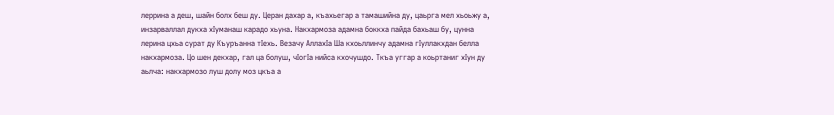леррина а деш, шайн болх беш ду. Церан дахар а, къахьегар а тамашийна ду, цаьрга мел хьоьжу а, инзарваллал дукха хIуманаш карадо хьуна. Накхармоза адамна боккха пайда бахьаш бу, цунна лерина цхьа сурат ду Къуръанна тIехь. Везачу АллахIа Ша кхоьллинчу адамна гIуллакхдан белла накхармоза. Цо шен декхар, гал ца болуш, чIогIа нийса кхочушдо. Ткъа уггар а коьртаниг хIун ду аьлча: накхармозо луш долу моз цкъа а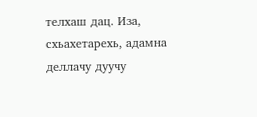телхаш дац. Иза, схьахетарехь, адамна деллачу дуучу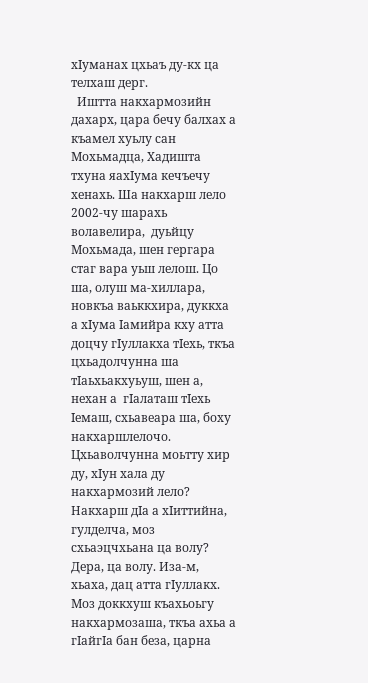хIуманах цхьаъ ду-кх ца телхаш дерг.
  Иштта накхармозийн дахарх, цара бечу балхах а къамел хуьлу сан Мохьмадца, Хадишта тхуна яахIума кечъечу хенахь. Ша накхарш лело 2002-чу шарахь волавелира,  дуьйцу Мохьмада, шен гергара стаг вара уьш лелош. Цо ша, олуш ма-хиллара, новкъа ваьккхира, дуккха а хIума Iамийра кху атта доцчу гIуллакха тIехь, ткъа цхьадолчунна ша тIаьхьакхуьуш, шен а, нехан а  гIалаташ тIехь Iемаш, схьавеара ша, боху накхаршлелочо.
Цхьаволчунна моьтту хир ду, хIун хала ду накхармозий лело? Накхарш дIа а хIиттийна, гулделча, моз схьаэцчхьана ца волу? Дера, ца волу. Иза-м, хьаха, дац атта гIуллакх. Моз доккхуш къахьоьгу накхармозаша, ткъа ахьа а гIайгIа бан беза, царна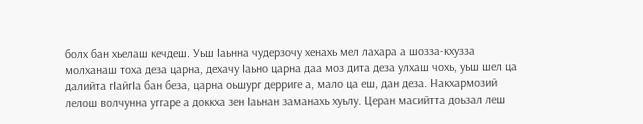болх бан хьелаш кечдеш. Уьш Iаьнна чудерзочу хенахь мел лахара а шозза-кхузза молханаш тоха деза царна, дехачу Iаьно царна даа моз дита деза улхаш чохь, уьш шел ца далийта гIайгIа бан беза, царна оьшург дерриге а, мало ца еш, дан деза. Накхармозий лелош волчунна уггаре а доккха зен Iаьнан заманахь хуьлу. Церан масийтта доьзал леш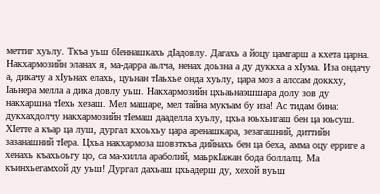меттиг хуьлу. Ткъа уьш бIеннашкахь дIадовлу. Дагахь а йоцу цамгарш а кхета царна. Накхармозийн эланах я, ма-дарра аьлча, ненах доьзна а ду дуккха а хIума. Иза ондачу а, дикачу а хIуьнах елахь, цуьнан тIаьхье онда хуьлу, цара моз а алссам доккху, Iаьнера мелла а дика довлу уьш. Накхармозийн цхьаьнаэшшара долу зов ду накхаршна тIехь хезаш. Мел машаре, мел тайна мукъам бу иза! Ас тидам бина: дукхахдолчу накхармозийн тIемаш дааделла хуьлу, цхьа юьхьигаш бен ца юьсуш. ХIетте а къар ца луш, дургал кхоьхьу цара аренашкара, зезагашний, диттийн зазанашний тIера. Цхьа накхармоза шовзткъа дийнахь бен ца беха, амма оцу ерриге а хенахь къахьоьгу цо, са ма-хилла араболий, маьркIажан бода боллалц. Ма къинхьегамхой ду уьш! Дургал дахьаш цхьадерш ду, хехой вуьш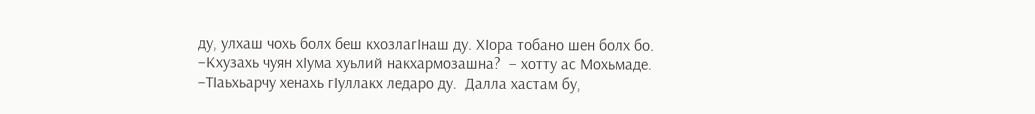ду, улхаш чохь болх беш кхозлагIнаш ду. ХIора тобано шен болх бо. –Кхузахь чуян хIума хуьлий накхармозашна?  – хотту ас Мохьмаде.
–ТIаьхьарчу хенахь гIуллакх ледаро ду.  Далла хастам бу,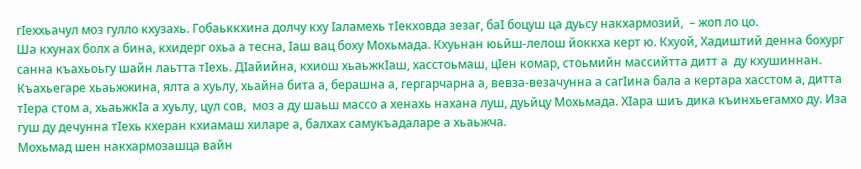гIеххьачул моз гулло кхузахь. Гобаьккхина долчу кху Iаламехь тIекховда зезаг, баI боцуш ца дуьсу накхармозий,  – жоп ло цо.
Ша кхунах болх а бина, кхидерг охьа а тесна, Iаш вац боху Мохьмада. Кхуьнан юьйш-лелош йоккха керт ю. Кхуой, Хадиштий денна бохург санна къахьоьгу шайн лаьтта тIехь. ДIайийна, кхиош хьаьжкIаш, хасстоьмаш, цIен комар, стоьмийн массийтта дитт а  ду кхушиннан. Къахьегаре хьаьжжина, ялта а хуьлу, хьайна бита а, берашна а, гергарчарна а, вевза-везачунна а сагIина бала а кертара хасстом а, дитта тIера стом а, хьаьжкIа а хуьлу, цул сов,  моз а ду шаьш массо а хенахь нахана луш, дуьйцу Мохьмада. ХIара шиъ дика къинхьегамхо ду. Иза гуш ду дечунна тIехь кхеран кхиамаш хиларе а, балхах самукъадаларе а хьаьжча.
Мохьмад шен накхармозашца вайн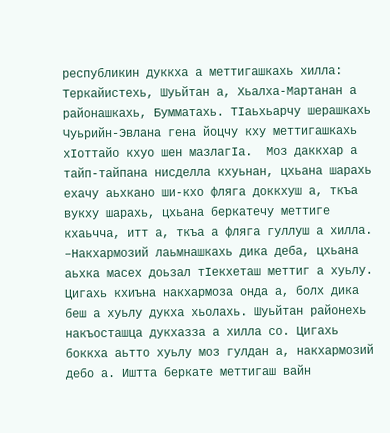республикин дуккха а меттигашкахь хилла: Теркайистехь, Шуьйтан а, Хьалха-Мартанан а  районашкахь, Бумматахь. ТIаьхьарчу шерашкахь Чуьрийн-Эвлана гена йоцчу кху меттигашкахь хIоттайо кхуо шен мазлагIа.  Моз даккхар а тайп-тайпана нисделла кхуьнан, цхьана шарахь ехачу аьхкано ши-кхо фляга доккхуш а, ткъа вукху шарахь, цхьана беркатечу меттиге кхаьчча, итт а, ткъа а фляга гуллуш а хилла.
–Накхармозий лаьмнашкахь дика деба, цхьана аьхка масех доьзал тIекхеташ меттиг а хуьлу. Цигахь кхиъна накхармоза онда а, болх дика беш а хуьлу дукха хьолахь. Шуьйтан районехь накъосташца дукхазза а хилла со. Цигахь боккха аьтто хуьлу моз гулдан а, накхармозий дебо а. Иштта беркате меттигаш вайн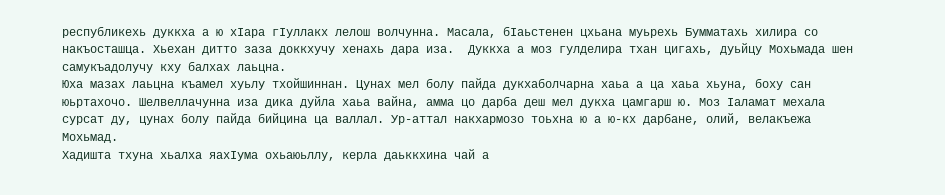республикехь дуккха а ю хIара гIуллакх лелош волчунна. Масала, бIаьстенен цхьана муьрехь Бумматахь хилира со накъосташца. Хьехан дитто заза доккхучу хенахь дара иза.  Дуккха а моз гулделира тхан цигахь, дуьйцу Мохьмада шен самукъадолучу кху балхах лаьцна.
Юха мазах лаьцна къамел хуьлу тхойшиннан. Цунах мел болу пайда дукхаболчарна хаьа а ца хаьа хьуна, боху сан юьртахочо. Шелвеллачунна иза дика дуйла хаьа вайна, амма цо дарба деш мел дукха цамгарш ю. Моз Iаламат мехала сурсат ду, цунах болу пайда бийцина ца валлал. Ур-аттал накхармозо тоьхна ю а ю-кх дарбане, олий, велакъежа Мохьмад.
Хадишта тхуна хьалха яахIума охьаюьллу, керла даьккхина чай а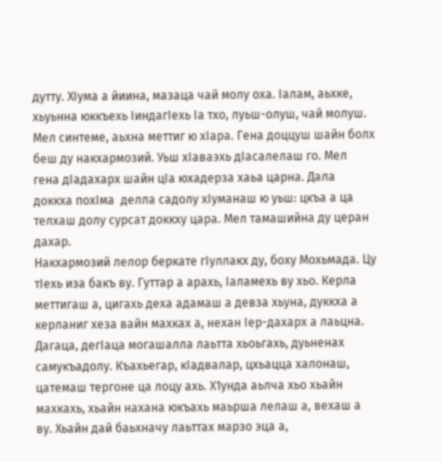дутту. ХIума а йиина, мазаца чай молу оха. Iалам, аьхке, хьуьнна юккъехь IиндагIехь Iа тхо, луьш-олуш, чай молуш. Мел синтеме, аьхна меттиг ю хIара. Гена доццуш шайн болх беш ду накхармозий. Уьш хIаваэхь дIасалелаш го. Мел гена дIадахарх шайн цIа юхадерза хаьа царна. Дала доккха похIма  делла садолу хIуманаш ю уьш: цкъа а ца телхаш долу сурсат доккху цара. Мел тамашийна ду церан дахар.
Накхармозий лелор беркате гIуллакх ду, боху Мохьмада. Цу тIехь иза бакъ ву. Гуттар а арахь, Iаламехь ву хьо. Керла меттигаш а, цигахь деха адамаш а девза хьуна, дуккха а керланиг хеза вайн махках а, нехан Iер-дахарх а лаьцна. Дагаца, дегIаца могашалла лаьтта хьоьгахь, дуьненах самукъадолу. Къахьегар, кIадвалар, цхьацца халонаш, цатемаш тергоне ца лоцу ахь. Х1унда аьлча хьо хьайн махкахь, хьайн нахана юкъахь маьрша лелаш а, вехаш а ву. Хьайн дай баьхначу лаьттах марзо эца а,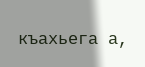къахьега а,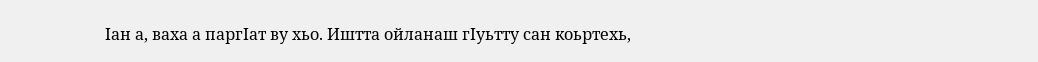Iан а, ваха а паргIат ву хьо. Иштта ойланаш гIуьтту сан коьртехь,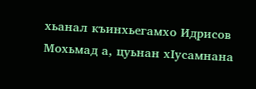хьанал къинхьегамхо Идрисов Мохьмад а, цуьнан хIусамнана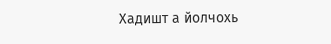Хадишт а йолчохь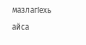мазлагIехь айса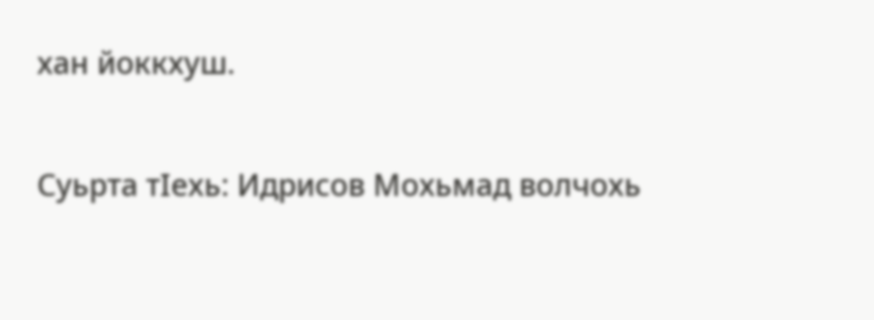хан йоккхуш.

Суьрта тIехь: Идрисов Мохьмад волчохь